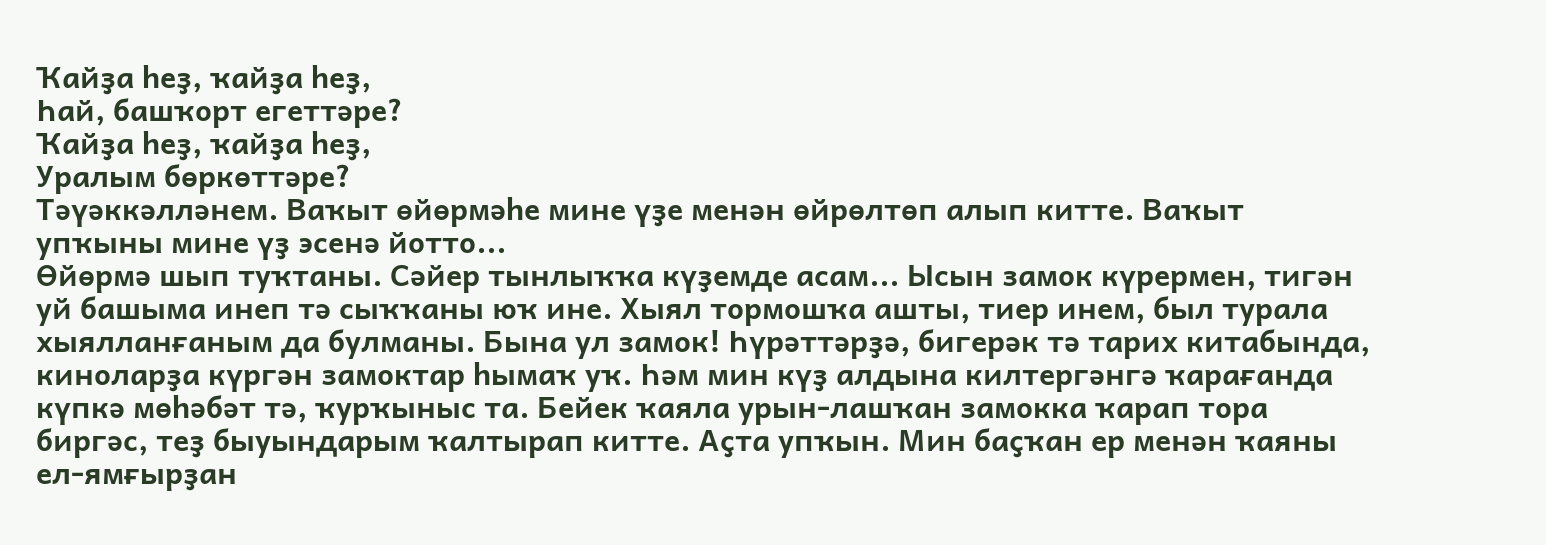Ҡайҙа һеҙ, ҡайҙа һеҙ,
Һай, башҡорт егеттәре?
Ҡайҙа һеҙ, ҡайҙа һеҙ,
Уралым бөркөттәре?
Тәүәккәлләнем. Ваҡыт өйөрмәһе мине үҙе менән өйрөлтөп алып китте. Ваҡыт упҡыны мине үҙ эсенә йотто...
Өйөрмә шып туҡтаны. Сәйер тынлыҡҡа күҙемде асам... Ысын замок күрермен, тигән уй башыма инеп тә сыҡҡаны юҡ ине. Хыял тормошҡа ашты, тиер инем, был турала хыялланғаным да булманы. Бына ул замок! Һүрәттәрҙә, бигерәк тә тарих китабында, киноларҙа күргән замоктар һымаҡ уҡ. Һәм мин күҙ алдына килтергәнгә ҡарағанда күпкә мөһәбәт тә, ҡурҡыныс та. Бейек ҡаяла урын-лашҡан замокка ҡарап тора биргәс, теҙ быуындарым ҡалтырап китте. Аҫта упҡын. Мин баҫҡан ер менән ҡаяны ел-ямғырҙан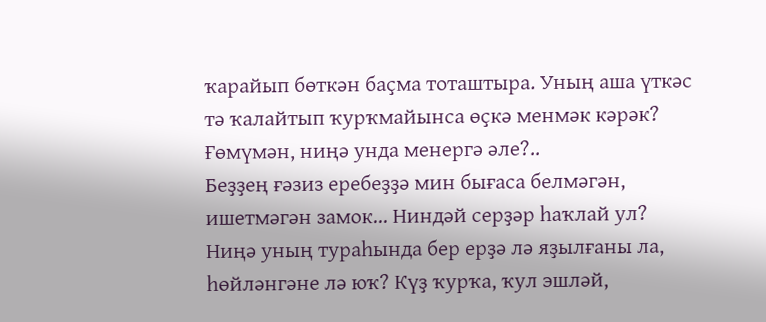ҡарайып бөткән баҫма тоташтыра. Уның аша үткәс тә ҡалайтып ҡурҡмайынса өҫкә менмәк кәрәк? Ғөмүмән, ниңә унда менергә әле?..
Беҙҙең ғәзиз еребеҙҙә мин бығаса белмәгән, ишетмәгән замок... Ниндәй серҙәр һаҡлай ул? Ниңә уның тураһында бер ерҙә лә яҙылғаны ла, һөйләнгәне лә юҡ? Күҙ ҡурҡа, ҡул эшләй,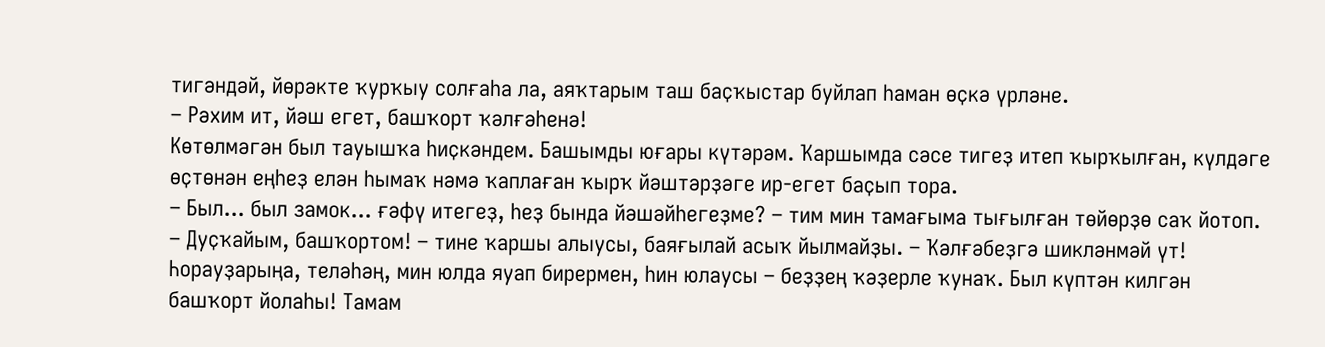тигәндәй, йөрәкте ҡурҡыу солғаһа ла, аяҡтарым таш баҫҡыстар буйлап һаман өҫкә үрләне.
– Рәхим ит, йәш егет, башҡорт ҡәлғәһенә!
Көтөлмәгән был тауышҡа һиҫкәндем. Башымды юғары күтәрәм. Ҡаршымда сәсе тигеҙ итеп ҡырҡылған, күлдәге өҫтөнән еңһеҙ елән һымаҡ нәмә ҡаплаған ҡырҡ йәштәрҙәге ир-егет баҫып тора.
– Был... был замок... ғәфү итегеҙ, һеҙ бында йәшәйһегеҙме? – тим мин тамағыма тығылған төйөрҙө саҡ йотоп.
– Дуҫҡайым, башҡортом! – тине ҡаршы алыусы, баяғылай асыҡ йылмайҙы. – Ҡәлғәбеҙгә шикләнмәй үт! Һорауҙарыңа, теләһәң, мин юлда яуап бирермен, һин юлаусы – беҙҙең ҡәҙерле ҡунаҡ. Был күптән килгән башҡорт йолаһы! Тамам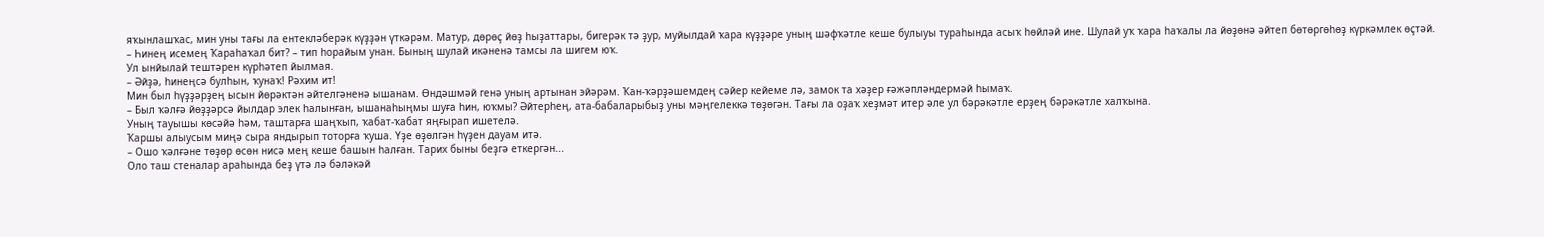яҡынлашҡас, мин уны тағы ла ентекләберәк күҙҙән үткәрәм. Матур, дөрөҫ йөҙ һыҙаттары, бигерәк тә ҙур, муйылдай ҡара күҙҙәре уның шәфҡәтле кеше булыуы тураһында асыҡ һөйләй ине. Шулай уҡ ҡара һаҡалы ла йөҙөнә әйтеп бөтөргөһөҙ күркәмлек өҫтәй.
– Һинең исемең Ҡараһаҡал бит? – тип һорайым унан. Бының шулай икәненә тамсы ла шигем юҡ.
Ул ынйылай тештәрен күрһәтеп йылмая.
– Әйҙә, һинеңсә булһын, ҡунаҡ! Рәхим ит!
Мин был һүҙҙәрҙең ысын йөрәктән әйтелгәненә ышанам. Өндәшмәй генә уның артынан эйәрәм. Ҡан-ҡәрҙәшемдең сәйер кейеме лә, замок та хәҙер ғәжәпләндермәй һымаҡ.
– Был ҡәлғә йөҙҙәрсә йылдар элек һалынған, ышанаһыңмы шуға һин, юҡмы? Әйтерһең, ата-бабаларыбыҙ уны мәңгелеккә төҙөгән. Тағы ла оҙаҡ хеҙмәт итер әле ул бәрәкәтле ерҙең бәрәкәтле халҡына.
Уның тауышы көсәйә һәм, таштарға шаңҡып, ҡабат-ҡабат яңғырап ишетелә.
Ҡаршы алыусым миңә сыра яндырып тоторға ҡуша. Үҙе өҙөлгән һүҙен дауам итә.
– Ошо ҡәлғәне төҙөр өсөн нисә мең кеше башын һалған. Тарих быны беҙгә еткергән...
Оло таш стеналар араһында беҙ үтә лә бәләкәй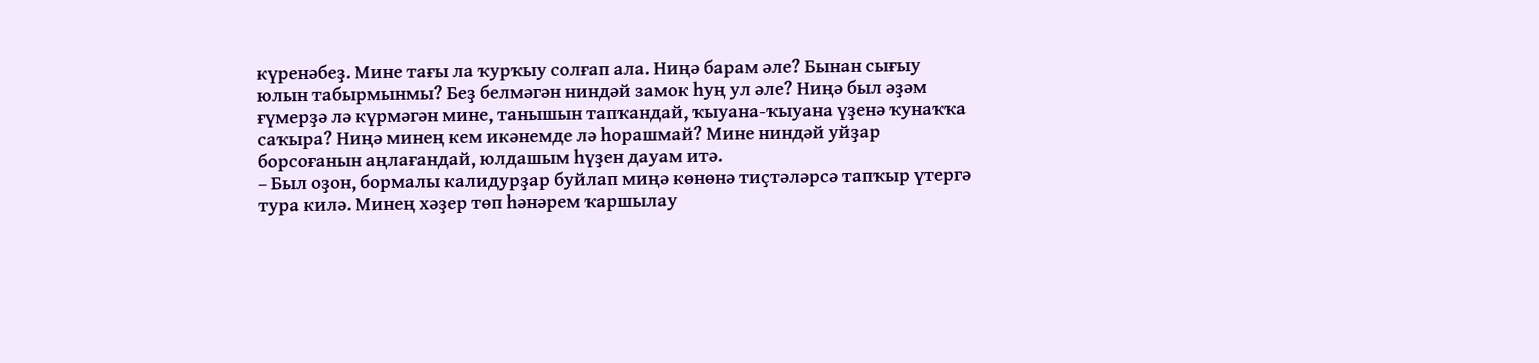күренәбеҙ. Мине тағы ла ҡурҡыу солғап ала. Ниңә барам әле? Бынан сығыу юлын табырмынмы? Беҙ белмәгән ниндәй замок һуң ул әле? Ниңә был әҙәм ғүмерҙә лә күрмәгән мине, танышын тапҡандай, ҡыуана-ҡыуана үҙенә ҡунаҡҡа саҡыра? Ниңә минең кем икәнемде лә һорашмай? Мине ниндәй уйҙар борсоғанын аңлағандай, юлдашым һүҙен дауам итә.
– Был оҙон, бормалы калидурҙар буйлап миңә көнөнә тиҫтәләрсә тапҡыр үтергә тура килә. Минең хәҙер төп һәнәрем ҡаршылау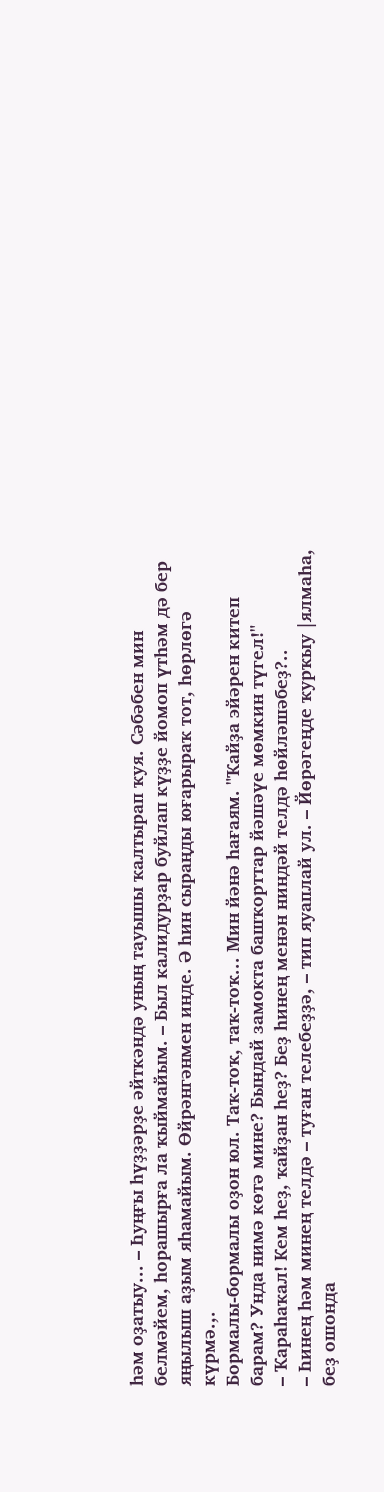һәм оҙатыу... – Һуңғы һүҙҙәрҙе әйткәндә уның тауышы ҡалтырап ҡуя. Сәбәбен мин белмәйем, һорашырға ла ҡыймайым. – Был калидурҙар буйлап күҙҙе йомоп үтһәм дә бер яңылыш аҙым яһамайым. Өйрәнгәнмен инде. Ә һин сыраңды юғарыраҡ тот, һөрлөгә күрмә.,.
Бормалы-бормалы оҙон юл. Таҡ-тоҡ, таҡ-тоҡ... Мин йәнә һағаям. "Ҡайҙа эйәрен китеп барам? Унда нимә көтә мине? Бындай замокта башҡорттар йәшәүе мөмкин түгел!"
– Ҡараһаҡал! Кем һеҙ, ҡайҙан һеҙ? Беҙ һинең менән ниндәй телдә һөйләшәбеҙ?..
– Һинең һәм минең телдә – туған телебеҙҙә, – тип яуаплай ул. – Йөрәгеңде ҡурҡыу |ялмаһа, беҙ ошонда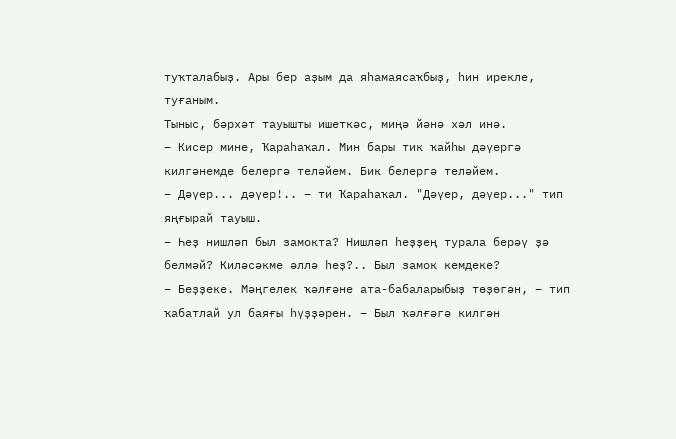туҡталабыҙ. Ары бер аҙым да яһамаясаҡбыҙ, һин ирекле, туғаным.
Тыныс, бәрхәт тауышты ишеткәс, миңә йәнә хәл инә.
– Кисер мине, Ҡараһаҡал. Мин бары тик ҡайһы дәүергә килгәнемде белергә теләйем. Бик белергә теләйем.
– Дәүер... дәүер!.. – ти Ҡараһаҡал. "Дәүер, дәүер..." тип яңғырай тауыш.
– Һеҙ нишләп был замокта? Нишләп һеҙҙең турала берәү ҙә белмәй? Киләсәкме әллә һеҙ?.. Был замок кемдеке?
– Беҙҙеке. Мәңгелек ҡәлғәне ата-бабаларыбыҙ төҙөгән, – тип ҡабатлай ул баяғы һүҙҙәрен. – Был ҡәлғәгә килгән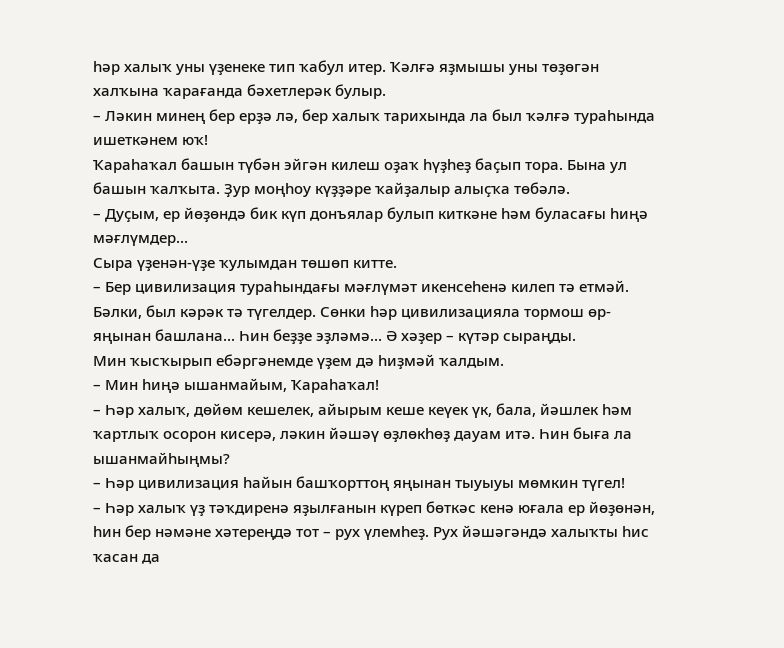һәр халыҡ уны үҙенеке тип ҡабул итер. Ҡәлғә яҙмышы уны төҙөгән халҡына ҡарағанда бәхетлерәк булыр.
– Ләкин минең бер ерҙә лә, бер халыҡ тарихында ла был ҡәлғә тураһында ишеткәнем юҡ!
Ҡараһаҡал башын түбән эйгән килеш оҙаҡ һүҙһеҙ баҫып тора. Бына ул башын ҡалҡыта. Ҙур моңһоу күҙҙәре ҡайҙалыр алыҫҡа төбәлә.
– Дуҫым, ер йөҙөндә бик күп донъялар булып киткәне һәм буласағы һиңә мәғлүмдер...
Сыра үҙенән-үҙе ҡулымдан төшөп китте.
– Бер цивилизация тураһындағы мәғлүмәт икенсеһенә килеп тә етмәй. Бәлки, был кәрәк тә түгелдер. Сөнки һәр цивилизацияла тормош өр-яңынан башлана... Һин беҙҙе эҙләмә... Ә хәҙер – күтәр сыраңды.
Мин ҡысҡырып ебәргәнемде үҙем дә һиҙмәй ҡалдым.
– Мин һиңә ышанмайым, Ҡараһаҡал!
– Һәр халыҡ, дөйөм кешелек, айырым кеше кеүек үк, бала, йәшлек һәм ҡартлыҡ осорон кисерә, ләкин йәшәү өҙлөкһөҙ дауам итә. Һин быға ла ышанмайһыңмы?
– Һәр цивилизация һайын башҡорттоң яңынан тыуыуы мөмкин түгел!
– Һәр халыҡ үҙ тәҡдиренә яҙылғанын күреп бөткәс кенә юғала ер йөҙөнән, һин бер нәмәне хәтереңдә тот – рух үлемһеҙ. Рух йәшәгәндә халыҡты һис ҡасан да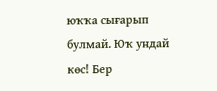юҡҡа сығарып булмай. Юҡ ундай көс! Бер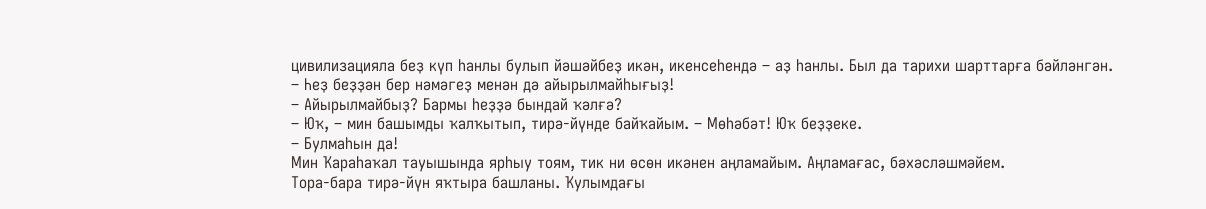цивилизацияла беҙ күп һанлы булып йәшәйбеҙ икән, икенсеһендә – аҙ һанлы. Был да тарихи шарттарға бәйләнгән.
– Һеҙ беҙҙән бер нәмәгеҙ менән дә айырылмайһығыҙ!
– Айырылмайбыҙ? Бармы һеҙҙә бындай ҡәлғә?
– Юҡ, – мин башымды ҡалҡытып, тирә-йүнде байҡайым. – Мөһәбәт! Юҡ беҙҙеке.
– Булмаһын да!
Мин Ҡараһаҡал тауышында ярһыу тоям, тик ни өсөн икәнен аңламайым. Аңламағас, бәхәсләшмәйем.
Тора-бара тирә-йүн яҡтыра башланы. Ҡулымдағы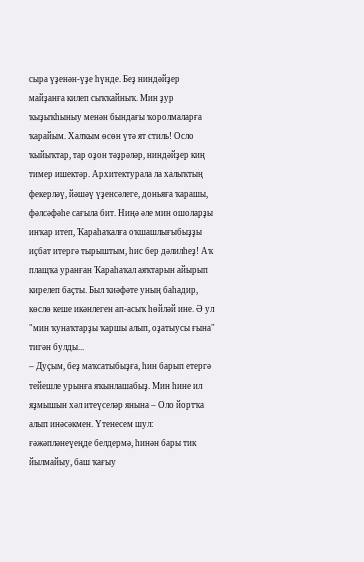сыра үҙенән-үҙе һүнде. Беҙ ниндәйҙер майҙанға килеп сыҡҡайныҡ. Мин ҙур ҡыҙыҡһыныу менән бындағы ҡоролмаларға ҡарайым. Халҡым өсөн үтә ят стиль! Осло ҡыйыҡтар, тар оҙон тәҙрәләр, ниндәйҙер киң тимер ишектәр. Архитектурала ла халыҡтың фекерләү, йәшәү үҙенсәлеге, доньяға ҡарашы, фәлсәфәһе сағыла бит. Ниңә әле мин ошоларҙы инҡар итеп, Ҡараһаҡалға оҡшашлығыбыҙҙы иҫбат итергә тырыштым, һис бер дәлилһеҙ! Аҡ плащҡа уранған Ҡараһаҡал аяҡтарын айырып кирелеп баҫты. Был ҡиәфәте уның баһадир, көслө кеше икәнлеген ап-асыҡ һөйләй ине. Ә ул "мин ҡунаҡтарҙы ҡаршы алып, оҙатыусы ғына" тигән булды...
– Дуҫым, беҙ маҡсатыбыҙға, һин барып етергә тейешле урынға яҡынлашабыҙ. Мин һине ил яҙмышын хәл итеүселәр янына – Оло йортҡа алып инәсәкмен. Үтенесем шул: ғәжәпләнеүеңде белдермә, һинән бары тик йылмайыу, баш ҡағыу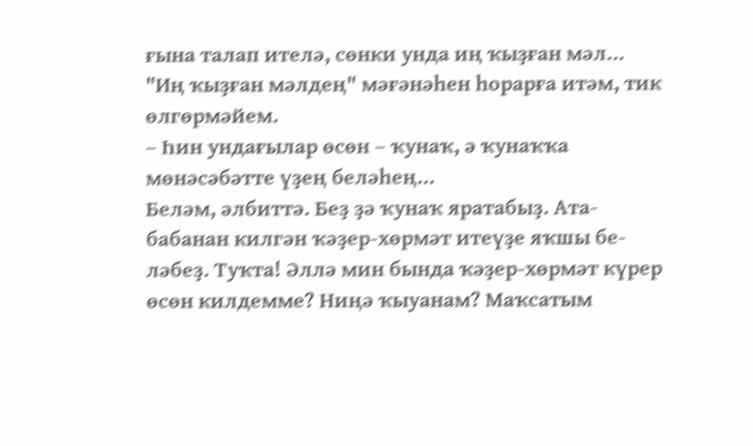ғына талап ителә, сөнки унда иң ҡыҙған мәл...
"Иң ҡыҙған мәлдең" мәғәнәһен һорарға итәм, тик өлгөрмәйем.
– Һин ундағылар өсөн – ҡунаҡ, ә ҡунаҡҡа мөнәсәбәтте үҙең беләһең...
Беләм, әлбиттә. Беҙ ҙә ҡунаҡ яратабыҙ. Ата-бабанан килгән ҡәҙер-хөрмәт итеүҙе яҡшы бе-ләбеҙ. Туҡта! Әллә мин бында ҡәҙер-хөрмәт күрер өсөн килдемме? Ниңә ҡыуанам? Маҡсатым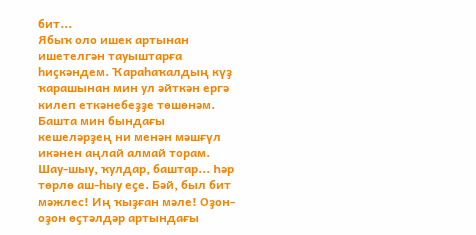бит...
Ябыҡ оло ишек артынан ишетелгән тауыштарға һиҫкәндем. Ҡараһаҡалдың күҙ ҡарашынан мин ул әйткән ергә килеп еткәнебеҙҙе төшөнәм.
Башта мин бындағы кешеләрҙең ни менән мәшғүл икәнен аңлай алмай торам. Шау-шыу, ҡулдар, баштар... Һәр төрлө аш-һыу еҫе. Бәй, был бит мәжлес! Иң ҡыҙған мәле! Оҙон-оҙон өҫтәлдәр артындағы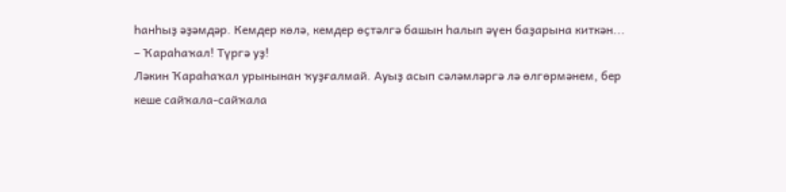һанһыҙ әҙәмдәр. Кемдер көлә, кемдер өҫтәлгә башын һалып әүен баҙарына киткән...
– Ҡараһаҡал! Түргә уҙ!
Ләкин Ҡараһаҡал урынынан ҡуҙғалмай. Ауыҙ асып сәләмләргә лә өлгөрмәнем, бер кеше сайҡала-сайҡала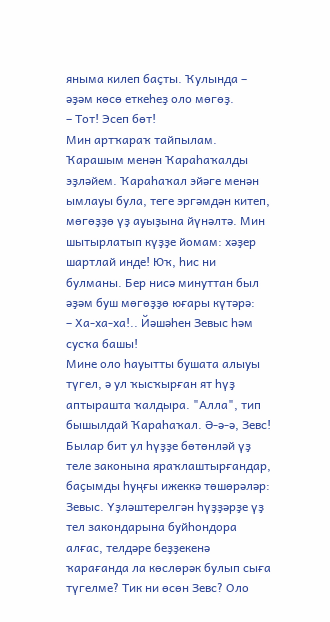яныма килеп баҫты. Ҡулында – әҙәм көсө еткеһеҙ оло мөгөҙ.
– Тот! Эсеп бөт!
Мин артҡараҡ тайпылам. Ҡарашым менән Ҡараһаҡалды эҙләйем. Ҡараһаҡал эйәге менән ымлауы була, теге эргәмдән китеп, мөгөҙҙө үҙ ауыҙына йүнәлтә. Мин шытырлатып күҙҙе йомам: хәҙер шартлай инде! Юҡ, һис ни булманы. Бер нисә минуттан был әҙәм буш мөгөҙҙө юғары күтәрә:
– Ха-ха-ха!.. Йәшәһен Зевыс һәм сусҡа башы!
Мине оло һауытты бушата алыуы түгел, ә ул ҡысҡырған ят һүҙ аптырашта ҡалдыра. "Алла", тип бышылдай Ҡараһаҡал. Ә-ә-ә, Зевс! Былар бит ул һүҙҙе бөтөнләй үҙ теле законына яраҡлаштырғандар, баҫымды һуңғы ижеккә төшөрәләр: Зевыс. Үҙләштерелгән һүҙҙәрҙе үҙ тел закондарына буйһондора алғас, телдәре беҙҙекенә ҡарағанда ла көслөрәк булып сыға түгелме? Тик ни өсөн Зевс? Оло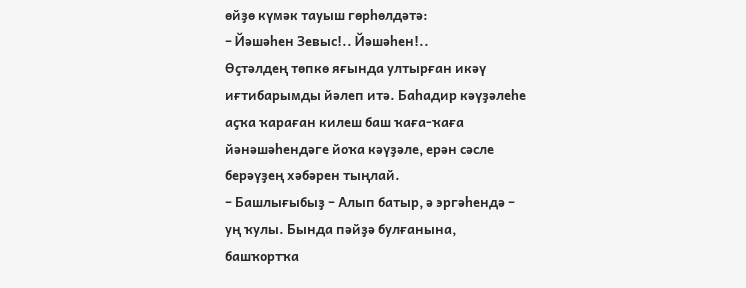өйҙө күмәк тауыш гөрһөлдәтә:
– Йәшәһен Зевыс!.. Йәшәһен!..
Өҫтәлдең төпкө яғында ултырған икәү иғтибарымды йәлеп итә. Баһадир кәүҙәлеһе аҫҡа ҡараған килеш баш ҡаға-ҡаға йәнәшәһендәге йоҡа кәүҙәле, ерән сәсле берәүҙең хәбәрен тыңлай.
– Башлығыбыҙ – Алып батыр, ә эргәһендә – уң ҡулы. Бында пәйҙә булғанына, башҡортҡа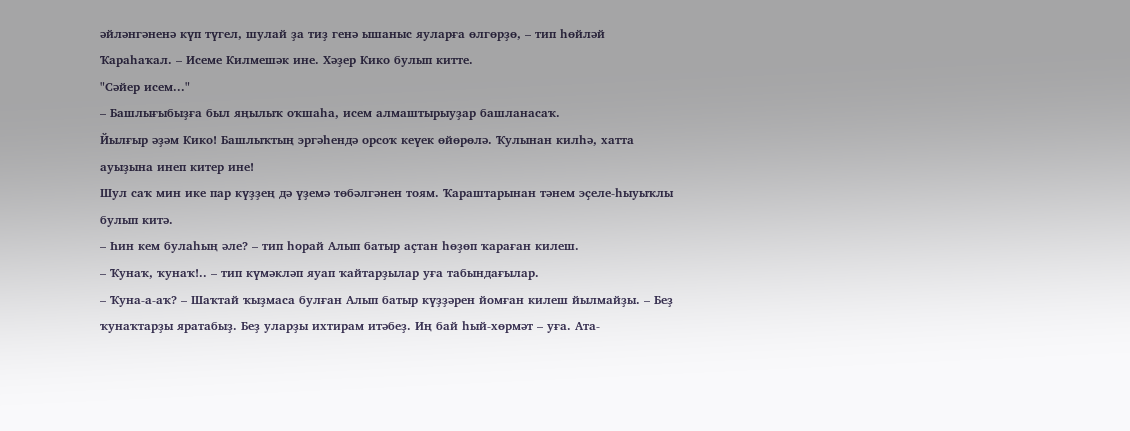әйләнгәненә күп түгел, шулай ҙа тиҙ генә ышаныс яуларға өлгөрҙө, – тип һөйләй Ҡараһаҡал. – Исеме Килмешәк ине. Хәҙер Кико булып китте.
"Сәйер исем..."
– Башлығыбыҙға был яңылыҡ оҡшаһа, исем алмаштырыуҙар башланасаҡ.
Йылғыр әҙәм Кико! Башлыҡтың эргәһендә орсоҡ кеүек өйөрөлә. Ҡулынан килһә, хатта ауыҙына инеп китер ине!
Шул саҡ мин ике пар күҙҙең дә үҙемә төбәлгәнен тоям. Ҡараштарынан тәнем эҫеле-һыуыҡлы булып китә.
– Һин кем булаһың әле? – тип һорай Алып батыр аҫтан һөҙөп ҡараған килеш.
– Ҡунаҡ, ҡунаҡ!.. – тип күмәкләп яуап ҡайтарҙылар уға табындағылар.
– Ҡуна-а-аҡ? – Шаҡтай ҡыҙмаса булған Алып батыр күҙҙәрен йомған килеш йылмайҙы. – Беҙ ҡунаҡтарҙы яратабыҙ. Беҙ уларҙы ихтирам итәбеҙ. Иң бай һый-хөрмәт – уға. Ата-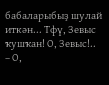бабаларыбыҙ шулай иткән... Тфү, Зевыс ҡушҡан! О, Зевыс!..
– О,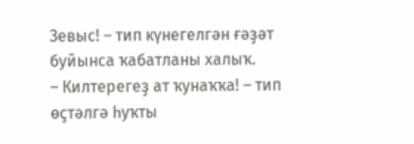Зевыс! – тип күнегелгән ғәҙәт буйынса ҡабатланы халыҡ.
– Килтерегеҙ ат ҡунаҡҡа! – тип өҫтәлгә һуҡты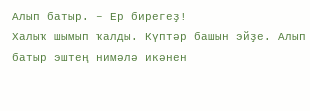Алып батыр. – Ер бирегеҙ!
Халыҡ шымып ҡалды. Күптәр башын эйҙе. Алып батыр эштең нимәлә икәнен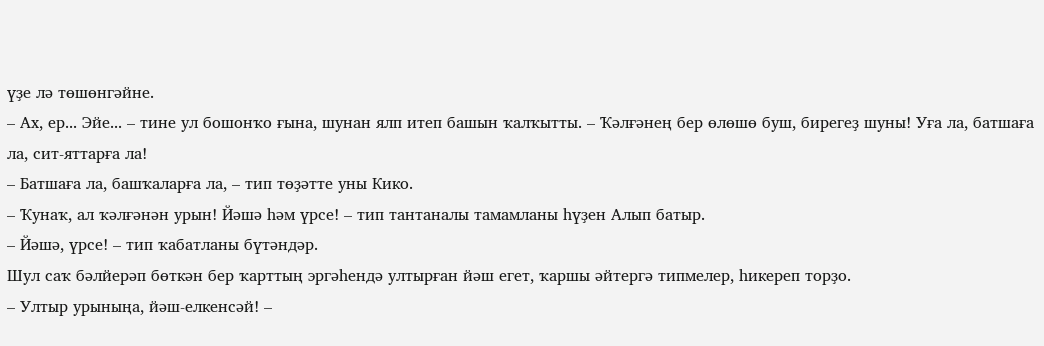үҙе лә төшөнгәйне.
– Ах, ер... Эйе... – тине ул бошонҡо ғына, шунан ялп итеп башын ҡалҡытты. – Ҡәлғәнең бер өлөшө буш, бирегеҙ шуны! Уға ла, батшаға ла, сит-яттарға ла!
– Батшаға ла, башҡаларға ла, – тип төҙәтте уны Кико.
– Ҡунаҡ, ал ҡәлғәнән урын! Йәшә һәм үрсе! – тип тантаналы тамамланы һүҙен Алып батыр.
– Йәшә, үрсе! – тип ҡабатланы бүтәндәр.
Шул саҡ бәлйерәп бөткән бер ҡарттың эргәһендә ултырған йәш егет, ҡаршы әйтергә типмелер, һикереп торҙо.
– Ултыр урыныңа, йәш-елкенсәй! –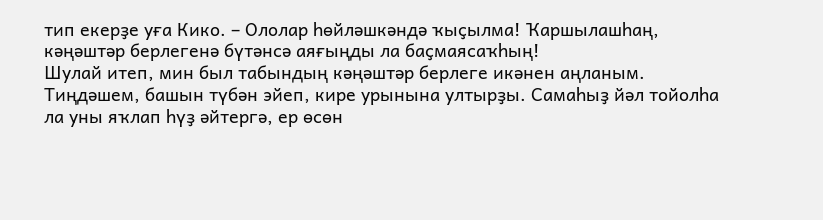тип екерҙе уға Кико. – Ололар һөйләшкәндә ҡыҫылма! Ҡаршылашһаң, кәңәштәр берлегенә бүтәнсә аяғыңды ла баҫмаясаҡһың!
Шулай итеп, мин был табындың кәңәштәр берлеге икәнен аңланым.
Тиңдәшем, башын түбән эйеп, кире урынына ултырҙы. Самаһыҙ йәл тойолһа ла уны яҡлап һүҙ әйтергә, ер өсөн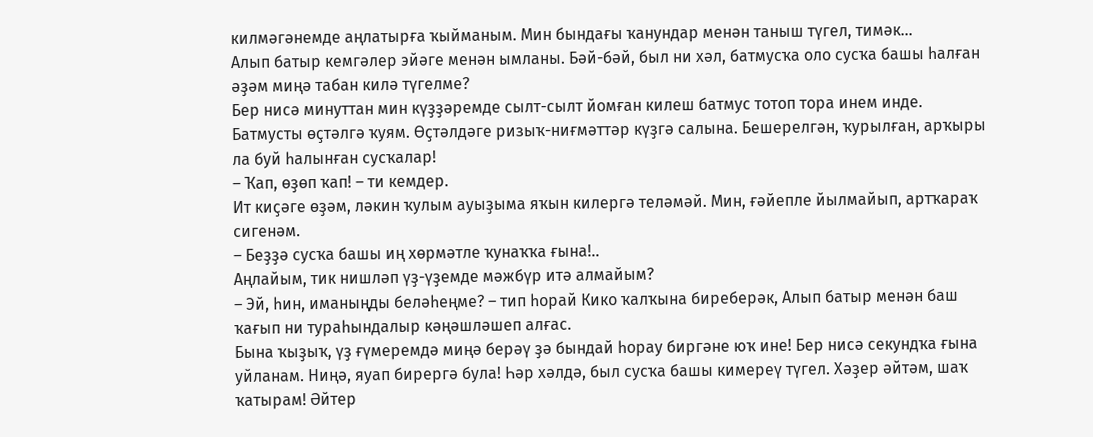килмәгәнемде аңлатырға ҡыйманым. Мин бындағы ҡанундар менән таныш түгел, тимәк...
Алып батыр кемгәлер эйәге менән ымланы. Бәй-бәй, был ни хәл, батмусҡа оло сусҡа башы һалған әҙәм миңә табан килә түгелме?
Бер нисә минуттан мин күҙҙәремде сылт-сылт йомған килеш батмус тотоп тора инем инде. Батмусты өҫтәлгә ҡуям. Өҫтәлдәге ризыҡ-ниғмәттәр күҙгә салына. Бешерелгән, ҡурылған, арҡыры ла буй һалынған сусҡалар!
– Ҡап, өҙөп ҡап! – ти кемдер.
Ит киҫәге өҙәм, ләкин ҡулым ауыҙыма яҡын килергә теләмәй. Мин, ғәйепле йылмайып, артҡараҡ сигенәм.
– Беҙҙә сусҡа башы иң хөрмәтле ҡунаҡҡа ғына!..
Аңлайым, тик нишләп үҙ-үҙемде мәжбүр итә алмайым?
– Эй, һин, иманыңды беләһеңме? – тип һорай Кико ҡалҡына биреберәк, Алып батыр менән баш ҡағып ни тураһындалыр кәңәшләшеп алғас.
Бына ҡыҙыҡ, үҙ ғүмеремдә миңә берәү ҙә бындай һорау биргәне юҡ ине! Бер нисә секундҡа ғына уйланам. Ниңә, яуап бирергә була! Һәр хәлдә, был сусҡа башы кимереү түгел. Хәҙер әйтәм, шаҡ ҡатырам! Әйтер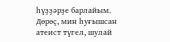һүҙҙәрҙе барлайым. Дөрөҫ, мин һуғышсан атеист түгел, шулай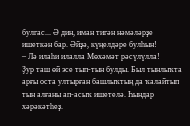булгас... Ә дин, иман тигән нәмәләрҙе ишеткән бар. Әйҙә, күңелдәре булһын!
– Лә илаһи илалла Мөхәмәт рәсүлүлла!
Ҙур таш өй эсе тып-тын булды. Был тынлыҡта арғы оста ултырған башлыҡтың да ҡалайтып тын алғаны ап-асыҡ ишетелә. Һындар хәрәкәтһеҙ.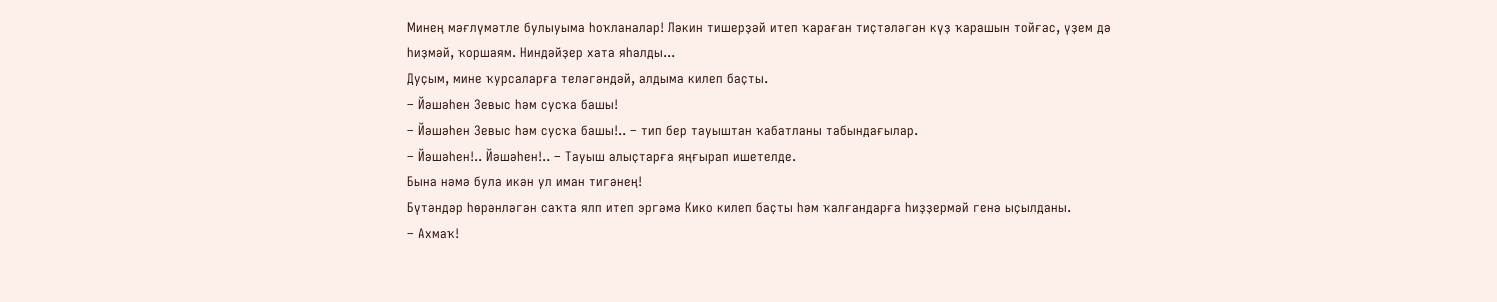Минең мәғлүмәтле булыуыма һоҡланалар! Ләкин тишерҙәй итеп ҡараған тиҫтәләгән күҙ ҡарашын тойғас, үҙем дә һиҙмәй, ҡоршаям. Ниндәйҙер хата яһалды...
Дуҫым, мине ҡурсаларға теләгәндәй, алдыма килеп баҫты.
– Йәшәһен Зевыс һәм сусҡа башы!
– Йәшәһен Зевыс һәм сусҡа башы!.. – тип бер тауыштан ҡабатланы табындағылар.
– Йәшәһен!.. Йәшәһен!.. – Тауыш алыҫтарға яңғырап ишетелде.
Бына нәмә була икән ул иман тигәнең!
Бүтәндәр һөрәнләгән саҡта ялп итеп эргәмә Кико килеп баҫты һәм ҡалғандарға һиҙҙермәй генә ыҫылданы.
– Ахмаҡ!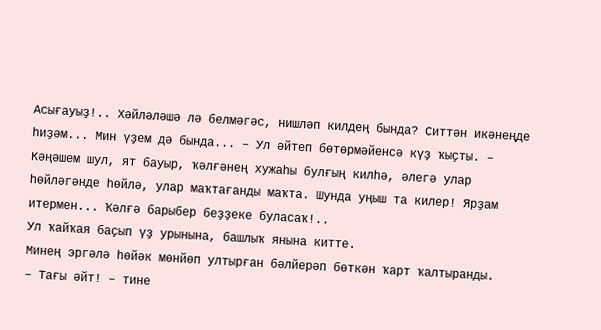Асығауыҙ!.. Хәйләләшә лә белмәгәс, нишләп килдең бында? Ситтән икәнеңде һиҙәм... Мин үҙем дә бында... – Ул әйтеп бөтөрмәйенсә күҙ ҡыҫты. – Кәңәшем шул, ят бауыр, ҡәлғәнең хужаһы булғың килһә, әлегә улар һөйләгәнде һөйлә, улар маҡтағанды маҡта. Шунда уңыш та килер! Ярҙам итермен... Ҡәлғә барыбер беҙҙеке буласаҡ!..
Ул ҡайҡая баҫып үҙ урынына, башлыҡ янына китте.
Минең эргәлә һөйәк мөнйөп ултырған бәлйерәп бөткән ҡарт ҡалтыранды.
– Тағы әйт! – тине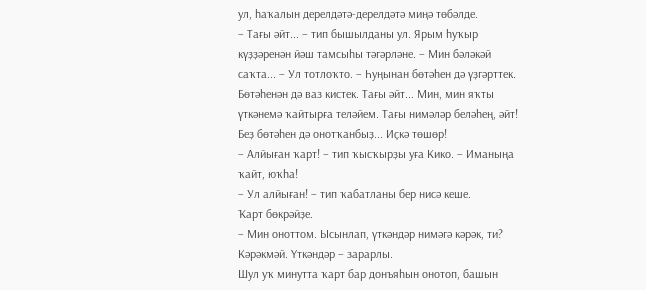ул, һаҡалын дерелдәтә-дерелдәтә миңә төбәлде.
– Тағы әйт... – тип бышылданы ул. Ярым һуҡыр күҙҙәренән йәш тамсыһы тәгәрләне. – Мин бәләкәй саҡта... – Ул тотлоҡто. – Һуңынан бөтәһен дә үҙгәрттек. Бөтәһенән дә ваз кистек. Тағы әйт... Мин, мин яҡты үткәнемә ҡайтырға теләйем. Тағы нимәләр беләһең, әйт! Беҙ бөтәһен дә онотҡанбыҙ... Иҫкә төшөр!
– Алйыған ҡарт! – тип ҡысҡырҙы уға Кико. – Иманыңа ҡайт, юҡһа!
– Ул алйыған! – тип ҡабатланы бер нисә кеше.
Ҡарт бөкрәйҙе.
– Мин оноттом. Ысынлап, үткәндәр нимәгә кәрәк, ти? Кәрәкмәй. Үткәндәр – зарарлы.
Шул уҡ минутта ҡарт бар донъяһын онотоп, башын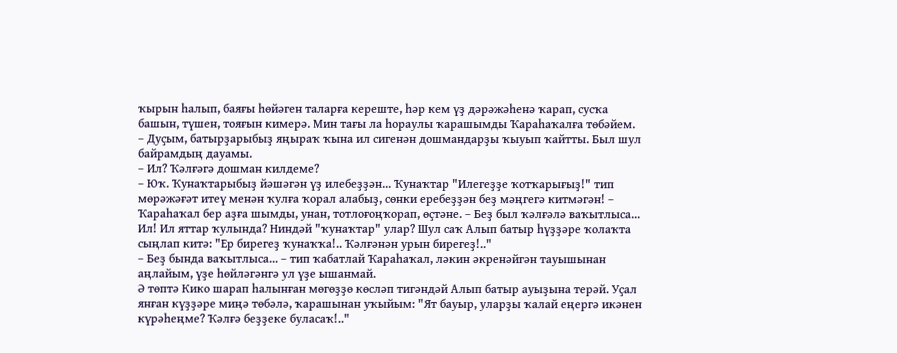ҡырын һалып, баяғы һөйәген таларға кереште, һәр кем үҙ дәрәжәһенә ҡарап, сусҡа башын, түшен, тояғын кимерә. Мин тағы ла һораулы ҡарашымды Ҡараһаҡалға төбәйем.
– Дуҫым, батырҙарыбыҙ яңыраҡ ҡына ил сигенән дошмандарҙы ҡыуып ҡайтты. Был шул байрамдың дауамы.
– Ил? Ҡәлғәгә дошман килдеме?
– Юҡ. Ҡунаҡтарыбыҙ йәшәгән үҙ илебеҙҙән... Ҡунаҡтар "Илегеҙҙе ҡотҡарығыҙ!" тип мөрәжәғәт итеү менән ҡулға ҡорал алабыҙ, сөнки еребеҙҙән беҙ мәңгегә китмәгән! – Ҡараһаҡал бер аҙға шымды, унан, тотлоғоңҡорап, өҫтәне. – Беҙ был ҡәлғәлә ваҡытлыса...
Ил! Ил яттар ҡулында? Ниндәй "ҡунаҡтар" улар? Шул саҡ Алып батыр һүҙҙәре ҡолаҡта сыңлап китә: "Ер бирегеҙ ҡунаҡҡа!.. Ҡәлғәнән урын бирегеҙ!.."
– Беҙ бында ваҡытлыса... – тип ҡабатлай Ҡараһаҡал, ләкин әкренәйгән тауышынан аңлайым, үҙе һөйләгәнгә ул үҙе ышанмай.
Ә төптә Кико шарап һалынған мөгөҙҙө көсләп тигәндәй Алып батыр ауыҙына терәй. Уҫал янған күҙҙәре миңә төбәлә, ҡарашынан уҡыйым: "Ят бауыр, уларҙы ҡалай еңергә икәнен күрәһеңме? Ҡәлғә беҙҙеке буласаҡ!.."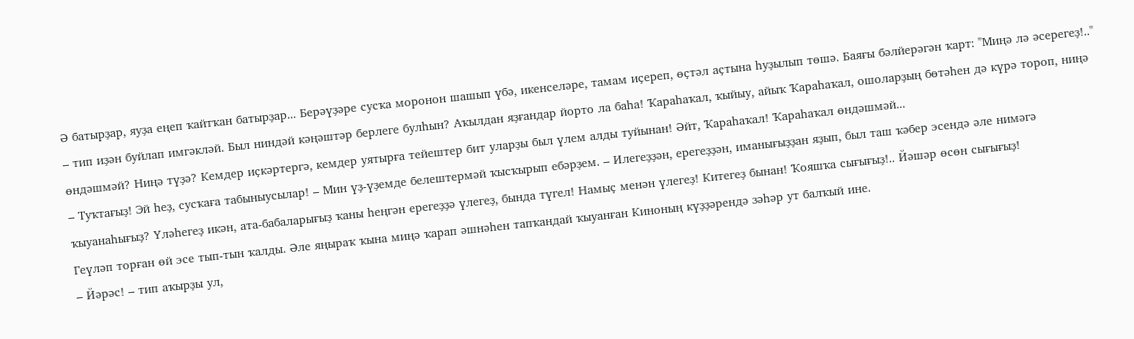Ә батырҙар, яуҙа еңеп ҡайтҡан батырҙар... Берәүҙәре сусҡа моронон шашып үбә, икенселәре, тамам иҫереп, өҫтәл аҫтына һуҙылып төшә. Баяғы бәлйерәгән ҡарт: "Миңә лә әсерегеҙ!.." – тип иҙән буйлап имгәкләй. Был ниндәй кәңәштәр берлеге булһын? Аҡылдан яҙғандар йорто ла баһа! Ҡараһаҡал, ҡыйыу, айыҡ Ҡараһаҡал, ошоларҙың бөтәһен дә күрә тороп, ниңә өндәшмәй? Ниңә түҙә? Кемдер иҫкәртергә, кемдер уятырға тейештер бит уларҙы был үлем алды туйынан! Әйт, Ҡараһаҡал! Ҡараһаҡал өндәшмәй...
– Туҡтағыҙ! Эй һеҙ, сусҡаға табыныусылар! – Мин үҙ-үҙемде белештермәй ҡысҡырып ебәрҙем. – Илегеҙҙән, ерегеҙҙән, иманығыҙҙан яҙып, был таш ҡәбер эсендә әле нимәгә ҡыуанаһығыҙ? Үләһегеҙ икән, ата-бабаларығыҙ ҡаны һеңгән ерегеҙҙә үлегеҙ, бында түгел! Намыҫ менән үлегеҙ! Китегеҙ бынан! Ҡояшҡа сығығыҙ!.. Йәшәр өсөн сығығыҙ!
Геүләп торған өй эсе тып-тын ҡалды. Әле яңыраҡ ҡына миңә ҡарап әшнәһен тапҡандай ҡыуанған Киноның күҙҙәрендә зәһәр ут балҡый ине.
– Йәрәс! – тип аҡырҙы ул,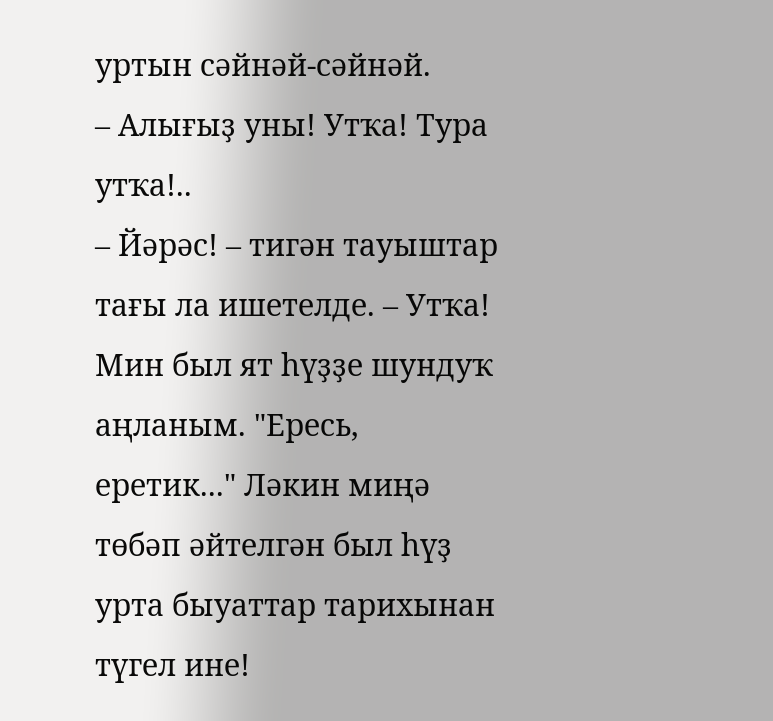уртын сәйнәй-сәйнәй.
– Алығыҙ уны! Утҡа! Тура утҡа!..
– Йәрәс! – тигән тауыштар тағы ла ишетелде. – Утҡа!
Мин был ят һүҙҙе шундуҡ аңланым. "Ересь, еретик..." Ләкин миңә төбәп әйтелгән был һүҙ урта быуаттар тарихынан түгел ине!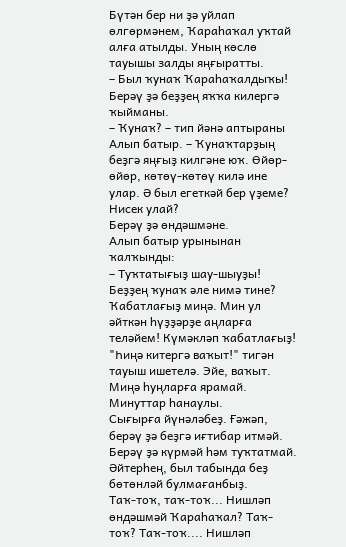Бүтән бер ни ҙә уйлап өлгөрмәнем, Ҡараһаҡал уҡтай алға атылды. Уның көслө тауышы залды яңғыратты.
– Был ҡунаҡ Ҡараһаҡалдыҡы!
Берәү ҙә беҙҙең яҡҡа килергә ҡыйманы.
– Ҡунаҡ? – тип йәнә аптыраны Алып батыр. – Ҡунаҡтарҙың беҙгә яңғыҙ килгәне юҡ. Өйөр-өйөр, көтөү-көтөү килә ине улар. Ә был егеткәй бер үҙеме? Нисек улай?
Берәү ҙә өндәшмәне.
Алып батыр урынынан ҡалҡынды:
– Туҡтатығыҙ шау-шыуҙы! Беҙҙең ҡунаҡ әле нимә тине? Ҡабатлағыҙ миңә. Мин ул әйткән һүҙҙәрҙе аңларға теләйем! Күмәкләп ҡабатлағыҙ!
"Һиңә китергә ваҡыт!" тигән тауыш ишетелә. Эйе, ваҡыт. Миңә һуңларға ярамай. Минуттар һанаулы.
Сығырға йүнәләбеҙ. Ғәжәп, берәү ҙә беҙгә иғтибар итмәй. Берәү ҙә күрмәй һәм туҡтатмай. Әйтерһең, был табында беҙ бөтөнләй булмағанбыҙ.
Таҡ-тоҡ, таҡ-тоҡ... Нишләп өндәшмәй Ҡараһаҡал? Таҡ-тоҡ? Таҡ-тоҡ.... Нишләп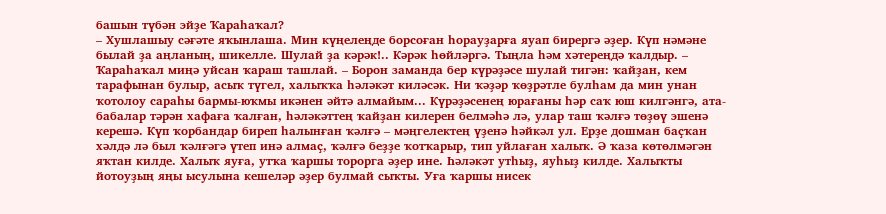башын түбән эйҙе Ҡараһаҡал?
– Хушлашыу сәғәте яҡынлаша. Мин күңелеңде борсоған һорауҙарға яуап бирергә әҙер. Күп нәмәне былай ҙа аңланың, шикелле. Шулай ҙа кәрәк!.. Кәрәк һөйләргә. Тыңла һәм хәтереңдә ҡалдыр. – Ҡараһаҡал миңә уйсан ҡараш ташлай. – Борон заманда бер күрәҙәсе шулай тигән: ҡайҙан, кем тарафынан булыр, асыҡ түгел, халыҡҡа һәләкәт киләсәк. Ни ҡәҙәр ҡөҙрәтле булһам да мин унан ҡотолоу сараһы бармы-юҡмы икәнен әйтә алмайым... Күрәҙәсенең юрағаны һәр саҡ юш килгәнгә, ата-бабалар тәрән хафаға ҡалған, һәләкәттең ҡайҙан килерен белмәһә лә, улар таш ҡәлғә төҙөү эшенә керешә. Күп ҡорбандар биреп һалынған ҡәлғә – мәңгелектең үҙенә һәйкәл ул. Ерҙе дошман баҫҡан хәлдә лә был ҡәлғәгә үтеп инә алмаҫ, ҡәлғә беҙҙе ҡотҡарыр, тип уйлаған халыҡ. Ә ҡаза көтөлмәгән яҡтан килде. Халыҡ яуға, утҡа ҡаршы торорга әҙер ине. Һәләкәт утһыҙ, яуһыҙ килде. Халыҡты йотоуҙың яңы ысулына кешеләр әҙер булмай сыҡты. Уға ҡаршы нисек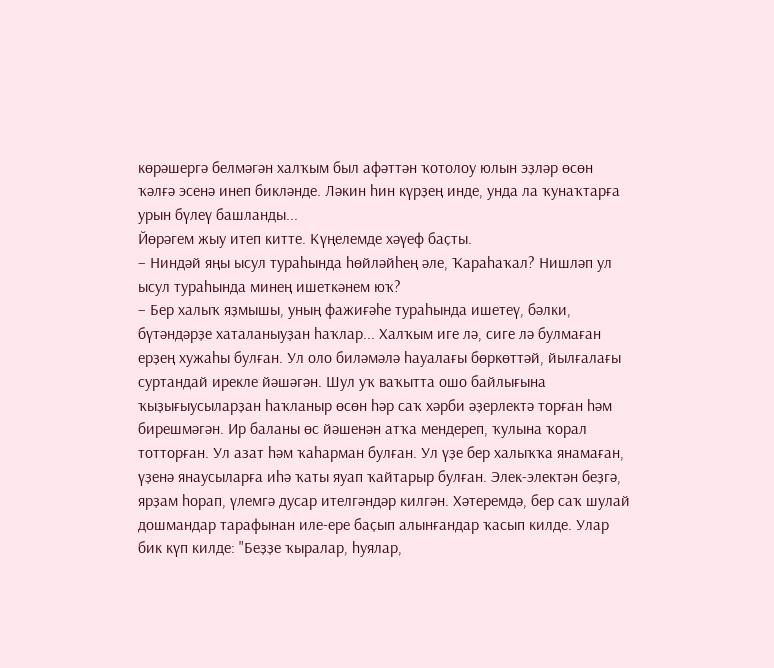көрәшергә белмәгән халҡым был афәттән ҡотолоу юлын эҙләр өсөн ҡәлғә эсенә инеп бикләнде. Ләкин һин күрҙең инде, унда ла ҡунаҡтарға урын бүлеү башланды...
Йөрәгем жыу итеп китте. Күңелемде хәүеф баҫты.
– Ниндәй яңы ысул тураһында һөйләйһең әле, Ҡараһаҡал? Нишләп ул ысул тураһында минең ишеткәнем юҡ?
– Бер халыҡ яҙмышы, уның фажиғәһе тураһында ишетеү, бәлки, бүтәндәрҙе хаталаныуҙан һаҡлар... Халҡым иге лә, сиге лә булмаған ерҙең хужаһы булған. Ул оло биләмәлә һауалағы бөркөттәй, йылғалағы суртандай ирекле йәшәгән. Шул уҡ ваҡытта ошо байлығына ҡыҙығыусыларҙан һаҡланыр өсөн һәр саҡ хәрби әҙерлектә торған һәм бирешмәгән. Ир баланы өс йәшенән атҡа мендереп, ҡулына ҡорал тотторған. Ул азат һәм ҡаһарман булған. Ул үҙе бер халыҡҡа янамаған, үҙенә янаусыларға иһә ҡаты яуап ҡайтарыр булған. Элек-электән беҙгә, ярҙам һорап, үлемгә дусар ителгәндәр килгән. Хәтеремдә, бер саҡ шулай дошмандар тарафынан иле-ере баҫып алынғандар ҡасып килде. Улар бик күп килде: "Беҙҙе ҡыралар, һуялар,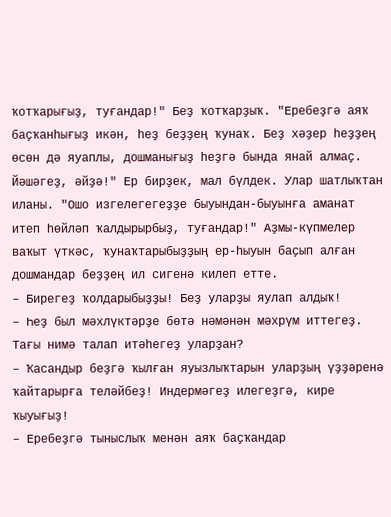ҡотҡарығыҙ, туғандар!" Беҙ ҡотҡарҙыҡ. "Еребеҙгә аяҡ баҫҡанһығыҙ икән, һеҙ беҙҙең ҡунаҡ. Беҙ хәҙер һеҙҙең өсөн дә яуаплы, дошманығыҙ һеҙгә бында янай алмаҫ. Йәшәгеҙ, әйҙә!" Ер бирҙек, мал бүлдек. Улар шатлыҡтан иланы. "Ошо изгелегегеҙҙе быуындан-быуынға аманат итеп һөйләп ҡалдырырбыҙ, туғандар!" Аҙмы-күпмелер ваҡыт үткәс, ҡунаҡтарыбыҙҙың ер-һыуын баҫып алған дошмандар беҙҙең ил сигенә килеп етте.
– Бирегеҙ ҡолдарыбыҙҙы! Беҙ уларҙы яулап алдыҡ!
– Һеҙ был мәхлүктәрҙе бөтә нәмәнән мәхрүм иттегеҙ. Тағы нимә талап итәһегеҙ уларҙан?
– Ҡасандыр беҙгә ҡылған яуызлыҡтарын уларҙың үҙҙәренә ҡайтарырға теләйбеҙ! Индермәгеҙ илегеҙгә, кире ҡыуығыҙ!
– Еребеҙгә тыныслыҡ менән аяҡ баҫҡандар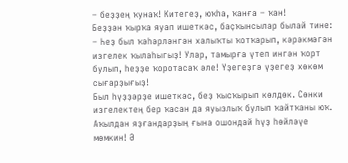– беҙҙең ҡунаҡ! Китегеҙ, юҡһа, ҡанға – ҡан!
Беҙҙән ҡырҡа яуап ишеткәс, баҫҡынсылар былай тине:
– Һеҙ был ҡәһәрләнгән халыҡты ҡотҡарып, кәрәкмәгән изгелек ҡылаһыгыҙ! Улар, тамырға үтеп ингән ҡорт булып, һеҙҙе ҡоротасаҡ әле! Үҙегеҙгә үҙегеҙ хөкөм сығарҙығыҙ!
Был һүҙҙәрҙе ишеткәс, беҙ ҡысҡырып көлдөк. Сөнки изгелектең бер ҡасан да яуызлыҡ булып ҡайтҡаны юҡ. Аҡылдан яҙғандарҙың ғына ошондай һүҙ һөйләүе мөмкин! Ә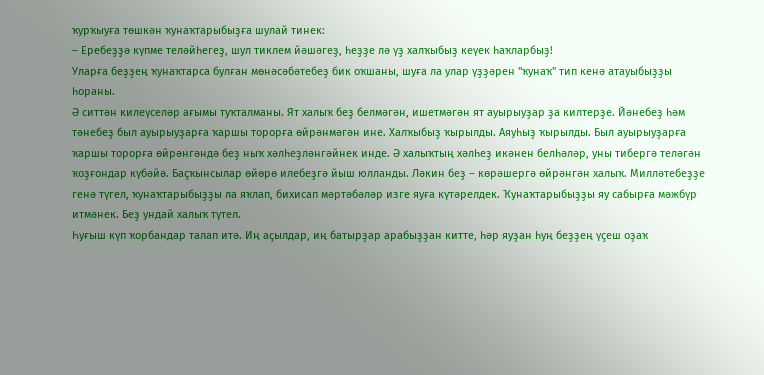ҡурҡыуға төшкән ҡунаҡтарыбыҙға шулай тинек:
– Еребеҙҙә күпме теләйһегеҙ, шул тиклем йәшәгеҙ, һеҙҙе лә үҙ халҡыбыҙ кеүек һаҡларбыҙ!
Уларға беҙҙең ҡунаҡтарса булған мөнәсәбәтебеҙ бик оҡшаны, шуға ла улар үҙҙәрен "ҡунаҡ" тип кенә атауыбыҙҙы һораны.
Ә ситтән килеүселәр ағымы туҡталманы. Ят халыҡ беҙ белмәгән, ишетмәгән ят ауырыуҙар ҙа килтерҙе. Йәнебеҙ һәм тәнебеҙ был ауырыуҙарға ҡаршы торорға өйрәнмәгән ине. Халҡыбыҙ ҡырылды. Аяуһыҙ ҡырылды. Был ауырыуҙарға ҡаршы торорға өйрәнгәндә беҙ ныҡ хәлһеҙләнгәйнек инде. Ә халыҡтың хәлһеҙ икәнен белһәләр, уны тибергә теләгән ҡоҙғондар күбәйә. Баҫҡынсылар өйөрө илебеҙгә йыш юлланды. Ләкин беҙ – көрәшергә өйрәнгән халыҡ. Милләтебеҙҙе генә түгел, ҡунаҡтарыбыҙҙы ла яҡлап, бихисап мәртәбәләр изге яуға күтәрелдек. Ҡунаҡтарыбыҙҙы яу сабырға мәжбүр итмәнек. Беҙ ундай халыҡ түтел.
Һуғыш күп ҡорбандар талап итә. Иң аҫылдар, иң батырҙар арабыҙҙан китте, һәр яуҙан һуң беҙҙең үҫеш оҙаҡ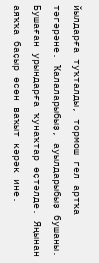йылдарға туҡталды, тормош гел артҡа тәгәрәне. Ҡалаларыбыҙ, ауылдарыбыҙ бушаны. Бушаған урындарға ҡунаҡтар өҫтәлде. Яңынан аяҡҡа баҫыр өсөн ваҡыт кәрәк ине.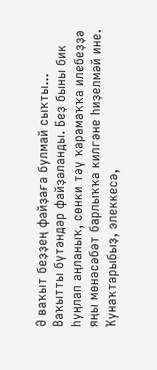Ә ваҡыт беҙҙең файҙаға булмай сыҡты... Ваҡытты бүтәндәр файҙаланды. Беҙ быны бик һуңлап аңланыҡ, сөнки тәү ҡарамаҡҡа илебеҙҙә яңы мөнәсәбәт барлыҡҡа килгәне һиҙелмәй ине. Ҡунаҡтарыбыҙ, элеккесә,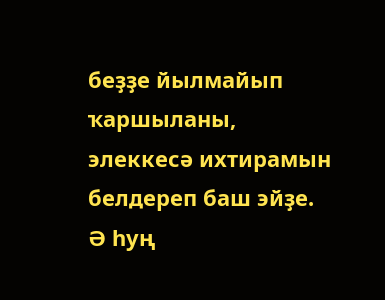беҙҙе йылмайып ҡаршыланы, элеккесә ихтирамын белдереп баш эйҙе.
Ә һуң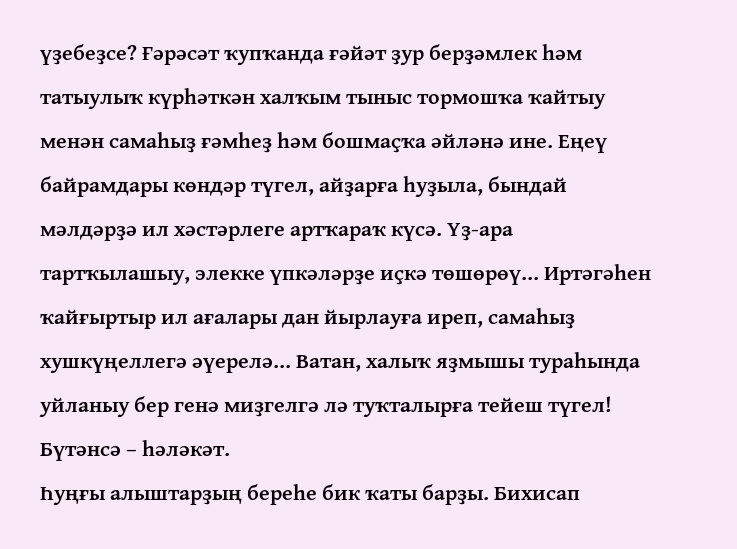үҙебеҙсе? Ғәрәсәт ҡупҡанда ғәйәт ҙур берҙәмлек һәм татыулыҡ күрһәткән халҡым тыныс тормошҡа ҡайтыу менән самаһыҙ ғәмһеҙ һәм бошмаҫҡа әйләнә ине. Еңеү байрамдары көндәр түгел, айҙарға һуҙыла, бындай мәлдәрҙә ил хәстәрлеге артҡараҡ күсә. Үҙ-ара тартҡылашыу, элекке үпкәләрҙе иҫкә төшөрөү... Иртәгәһен ҡайғыртыр ил ағалары дан йырлауға иреп, самаһыҙ хушкүңеллегә әүерелә... Ватан, халыҡ яҙмышы тураһында уйланыу бер генә миҙгелгә лә туҡталырға тейеш түгел! Бүтәнсә – һәләкәт.
Һуңғы алыштарҙың береһе бик ҡаты барҙы. Бихисап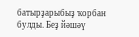батырҙарыбыҙ ҡорбан булды. Беҙ йәшәү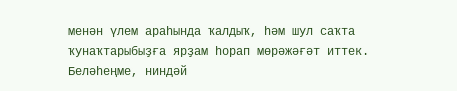менән үлем араһында ҡалдыҡ, һәм шул саҡта ҡунаҡтарыбыҙға ярҙам һорап мөрәжәғәт иттек. Беләһеңме, ниндәй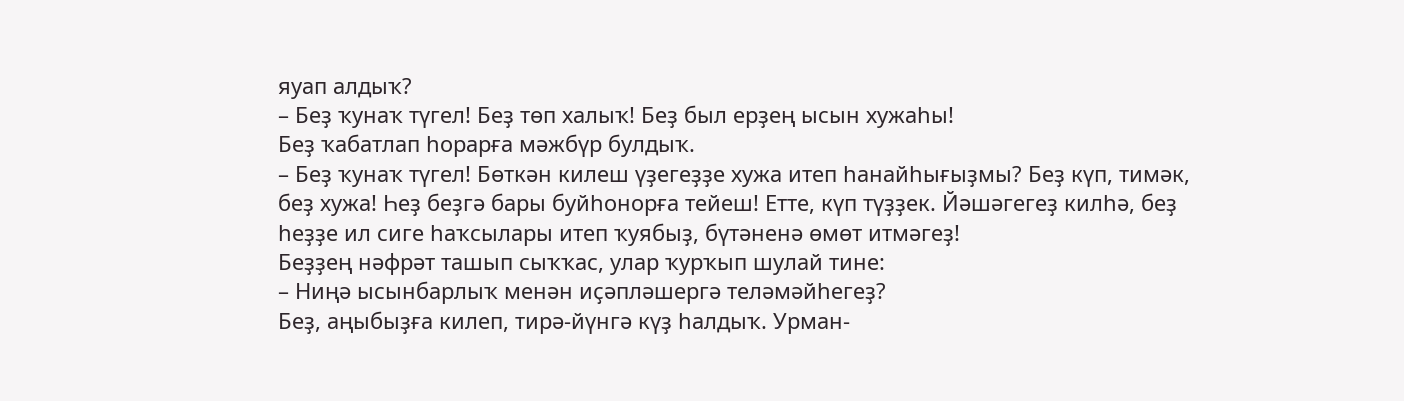яуап алдыҡ?
– Беҙ ҡунаҡ түгел! Беҙ төп халыҡ! Беҙ был ерҙең ысын хужаһы!
Беҙ ҡабатлап һорарға мәжбүр булдыҡ.
– Беҙ ҡунаҡ түгел! Бөткән килеш үҙегеҙҙе хужа итеп һанайһығыҙмы? Беҙ күп, тимәк, беҙ хужа! Һеҙ беҙгә бары буйһонорға тейеш! Етте, күп түҙҙек. Йәшәгегеҙ килһә, беҙ һеҙҙе ил сиге һаҡсылары итеп ҡуябыҙ, бүтәненә өмөт итмәгеҙ!
Беҙҙең нәфрәт ташып сыҡҡас, улар ҡурҡып шулай тине:
– Ниңә ысынбарлыҡ менән иҫәпләшергә теләмәйһегеҙ?
Беҙ, аңыбыҙға килеп, тирә-йүнгә күҙ һалдыҡ. Урман-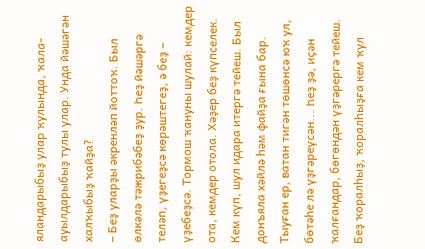яландарыбыҙ улар ҡулында, ҡала-ауылдарыбыҙ тулы улар. Унда йәшәгән халҡыбыҙ ҡайҙа?
– Беҙ уларҙы әкренләп йоттоҡ. Был өлкәлә тәжрибәбеҙ ҙур. Һеҙ йәшәргә теләп, үҙегеҙсә көрәштегеҙ, ә беҙ – үҙебеҙсә. Тормош ҡануны шулай: кемдер ота, кемдер отола. Хәҙер беҙ күпселек. Кем күп, шул идара итергә тейеш. Был донъяла хәйлә һәм файҙа ғына бар. Тыуған ер, ватан тигән төшөнсә юҡ ул, бөтәһе лә үҙгәреүсән... Һеҙ ҙә, иҫән ҡалғандар, бөгөндән үҙгәрергә тейеш. Беҙ ҡоралһыҙ, ҡоралһыҙға кем ҡул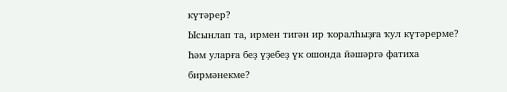күтәрер?
Ысынлап та, ирмен тигән ир ҡоралһыҙға ҡул күтәрерме? Һәм уларға беҙ үҙебеҙ үк ошонда йәшәргә фатиха бирмәнекме?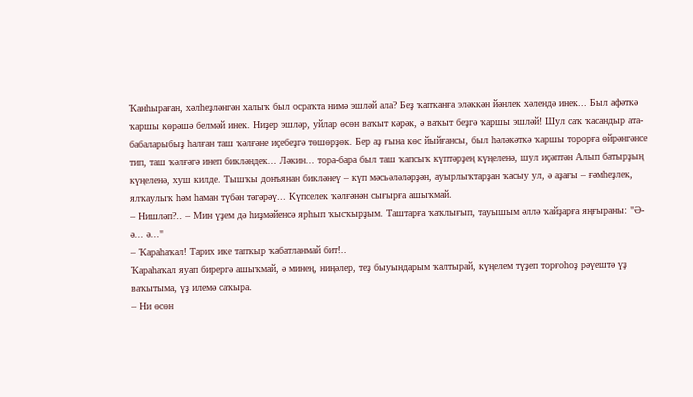Ҡанһыраған, хәлһеҙләнгән халыҡ был осраҡта нимә эшләй ала? Беҙ ҡапҡанға эләккән йәнлек хәлендә инек... Был афәткә ҡаршы көрәшә белмәй инек. Ниҙер эшләр, уйлар өсөн ваҡыт кәрәк, ә ваҡыт беҙгә ҡаршы эшләй! Шул саҡ ҡасандыр ата-бабаларыбыҙ һалған таш ҡәлғәне иҫебеҙгә төшөрҙөк. Бер аҙ ғына көс йыйғансы, был һәләкәткә ҡаршы торорға өйрәнгәнсе тип, таш ҡәлғәгә инеп бикләндек... Ләкин... тора-бара был таш ҡапсыҡ күптәрҙең күңеленә, шул иҫәптән Алып батырҙың күңеленә, хуш килде. Тышҡы донъянан бикләнеү – күп мәсьәләләрҙән, ауырлыҡтарҙан ҡасыу ул, ә аҙағы – ғәмһеҙлек, ялҡаулыҡ һәм һаман түбән тәгәрәү... Күпселек ҡәлғәнән сығырға ашыҡмай.
– Нишләп?.. – Мин үҙем дә һиҙмәйенсә ярһып ҡысҡырҙым. Таштарға ҡаҡлығып, тауышым әллә ҡайҙарға яңғыраны: "Ә-ә... ә..."
– Ҡараһаҡал! Тарих ике тапҡыр ҡабатланмай бит!..
Ҡараһаҡал яуап бирергә ашыҡмай, ә минең, ниңәлер, теҙ быуындарым ҡалтырай, күңелем түҙеп торғоһоҙ рәүештә үҙ ваҡытыма, үҙ илемә саҡыра.
– Ни өсөн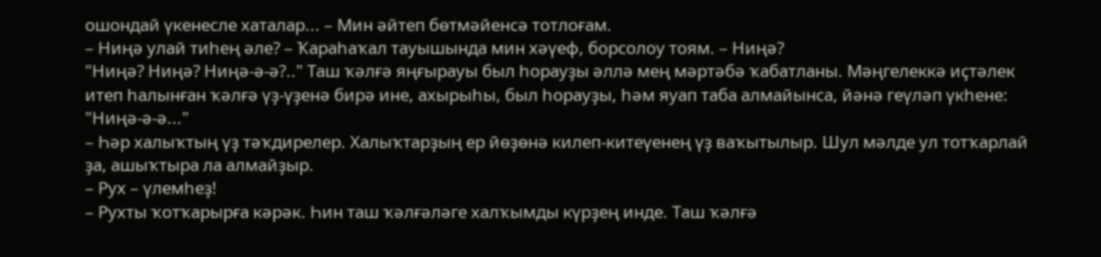ошондай үкенесле хаталар... – Мин әйтеп бөтмәйенсә тотлоғам.
– Ниңә улай тиһең әле? – Ҡараһаҡал тауышында мин хәүеф, борсолоу тоям. – Ниңә?
"Ниңә? Ниңә? Ниңә-ә-ә?.." Таш ҡәлғә яңғырауы был һорауҙы әллә мең мәртәбә ҡабатланы. Мәңгелеккә иҫтәлек итеп һалынған ҡәлғә үҙ-үҙенә бирә ине, ахырыһы, был һорауҙы, һәм яуап таба алмайынса, йәнә геүләп үкһене: "Ниңә-ә-ә..."
– Һәр халыҡтың үҙ тәҡдирелер. Халыҡтарҙың ер йөҙөнә килеп-китеүенең үҙ ваҡытылыр. Шул мәлде ул тотҡарлай ҙа, ашыҡтыра ла алмайҙыр.
– Рух – үлемһеҙ!
– Рухты ҡотҡарырға кәрәк. Һин таш ҡәлғәләге халҡымды күрҙең инде. Таш ҡәлғә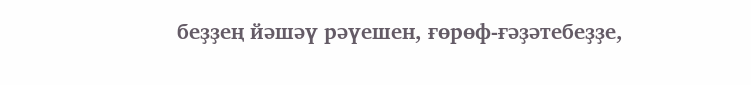беҙҙең йәшәү рәүешен, ғөрөф-ғәҙәтебеҙҙе,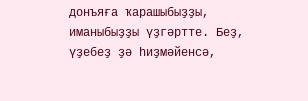донъяға ҡарашыбыҙҙы, иманыбыҙҙы үҙгәртте. Беҙ, үҙебеҙ ҙә һиҙмәйенсә,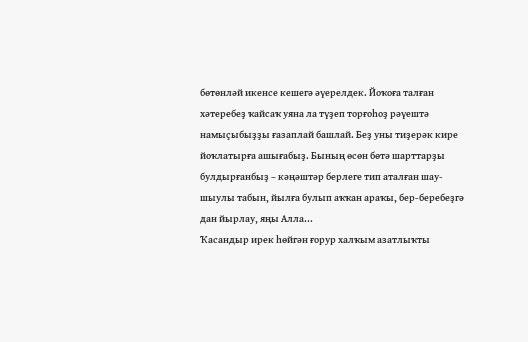бөтөнләй икенсе кешегә әүерелдек. Йоҡоға талған хәтеребеҙ ҡайсаҡ уяна ла түҙеп торғоһоҙ рәүештә намыҫыбыҙҙы ғазаплай башлай. Беҙ уны тиҙерәк кире йоҡлатырға ашығабыҙ. Бының өсөн бөтә шарттарҙы булдырғанбыҙ – кәңәштәр берлеге тип аталған шау-шыулы табын, йылға булып аҡҡан араҡы, бер-беребеҙгә дан йырлау, яңы Алла...
Ҡасандыр ирек һөйгән ғорур халҡым азатлыҡты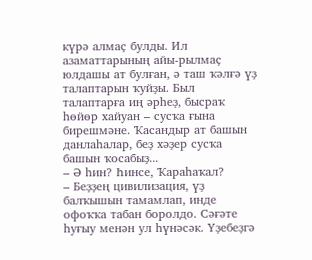күрә алмаҫ булды. Ил азаматтарының айы-рылмаҫ юлдашы ат булған, ә таш ҡәлғә үҙ талаптарын ҡуйҙы. Был талаптарға иң әрһеҙ, бысраҡ һөйөр хайуан – сусҡа ғына бирешмәне. Ҡасандыр ат башын данлаһалар, беҙ хәҙер сусҡа башын ҡосабыҙ...
– Ә һин? Һинсе, Ҡараһаҡал?
– Беҙҙең цивилизация, үҙ балҡышын тамамлап, инде офоҡҡа табан боролдо. Сәғәте һуғыу менән ул һүнәсәк. Үҙебеҙгә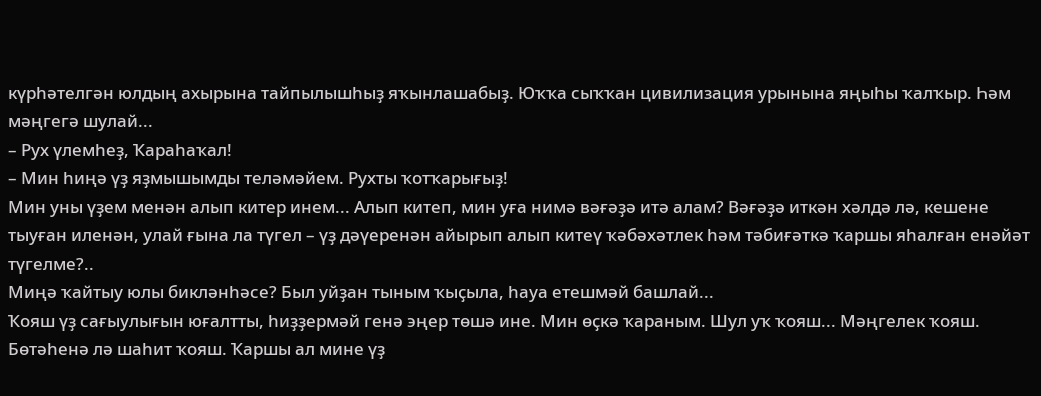күрһәтелгән юлдың ахырына тайпылышһыҙ яҡынлашабыҙ. Юҡҡа сыҡҡан цивилизация урынына яңыһы ҡалҡыр. Һәм мәңгегә шулай...
– Рух үлемһеҙ, Ҡараһаҡал!
– Мин һиңә үҙ яҙмышымды теләмәйем. Рухты ҡотҡарығыҙ!
Мин уны үҙем менән алып китер инем... Алып китеп, мин уға нимә вәғәҙә итә алам? Вәғәҙә иткән хәлдә лә, кешене тыуған иленән, улай ғына ла түгел – үҙ дәүеренән айырып алып китеү ҡәбәхәтлек һәм тәбиғәткә ҡаршы яһалған енәйәт түгелме?..
Миңә ҡайтыу юлы бикләнһәсе? Был уйҙан тыным ҡыҫыла, һауа етешмәй башлай...
Ҡояш үҙ сағыулығын юғалтты, һиҙҙермәй генә эңер төшә ине. Мин өҫкә ҡараным. Шул уҡ ҡояш... Мәңгелек ҡояш. Бөтәһенә лә шаһит ҡояш. Ҡаршы ал мине үҙ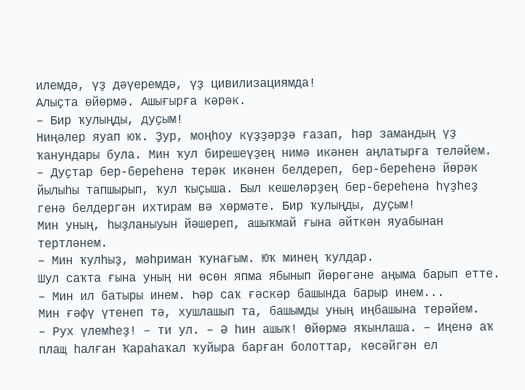илемдә, үҙ дәүеремдә, үҙ цивилизациямда!
Алыҫта өйөрмә. Ашығырға кәрәк.
– Бир ҡулыңды, дуҫым!
Ниңәлер яуап юҡ. Ҙур, моңһоу күҙҙәрҙә ғазап, һәр замандың үҙ ҡанундары була. Мин ҡул бирешеүҙең нимә икәнен аңлатырға теләйем.
– Дуҫтар бер-береһенә терәк икәнен белдереп, бер-береһенә йөрәк йылыһы тапшырып, ҡул ҡыҫыша. Был кешеләрҙең бер-береһенә һүҙһеҙ генә белдергән ихтирам вә хөрмәте. Бир ҡулыңды, дуҫым!
Мин уның, һыҙланыуын йәшереп, ашыҡмай ғына әйткән яуабынан тертләнем.
– Мин ҡулһыҙ, мәһриман ҡунағым. Юҡ минең ҡулдар.
Шул саҡта ғына уның ни өсөн япма ябынып йөрөгәне аңыма барып етте.
– Мин ил батыры инем. Һәр саҡ ғәскәр башында барыр инем...
Мин ғәфү үтенеп тә, хушлашып та, башымды уның иңбашына терәйем.
– Рух үлемһеҙ! – ти ул. – Ә һин ашыҡ! Өйөрмә яҡынлаша. – Иңенә аҡ плащ һалған Ҡараһаҡал ҡуйыра барған болоттар, көсәйгән ел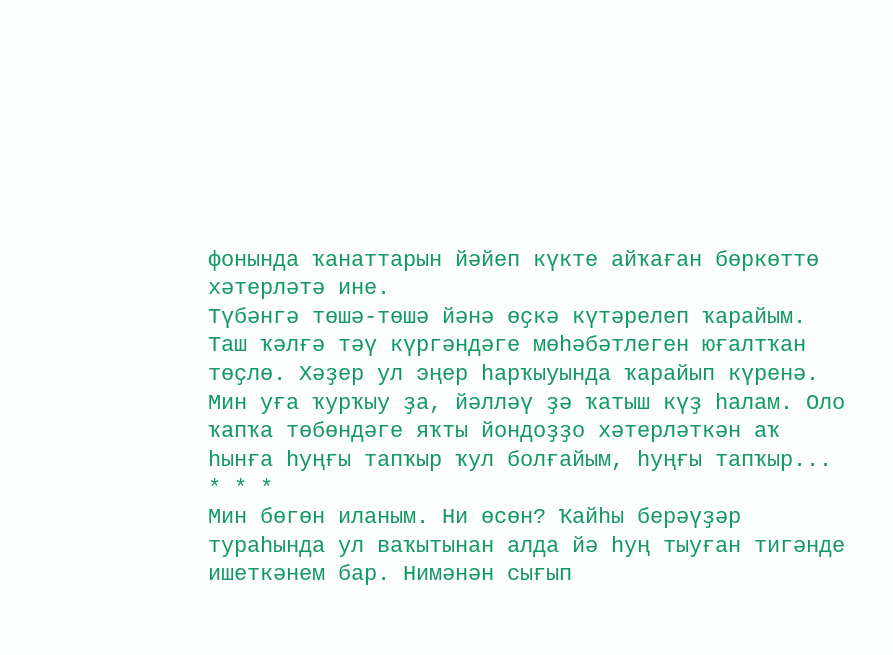фонында ҡанаттарын йәйеп күкте айҡаған бөркөттө хәтерләтә ине.
Түбәнгә төшә-төшә йәнә өҫкә күтәрелеп ҡарайым. Таш ҡәлғә тәү күргәндәге мөһәбәтлеген юғалтҡан төҫлө. Хәҙер ул эңер һарҡыуында ҡарайып күренә. Мин уға ҡурҡыу ҙа, йәлләү ҙә ҡатыш күҙ һалам. Оло ҡапҡа төбөндәге яҡты йондоҙҙо хәтерләткән аҡ һынға һуңғы тапҡыр ҡул болғайым, һуңғы тапҡыр...
* * *
Мин бөгөн иланым. Ни өсөн? Ҡайһы берәүҙәр тураһында ул ваҡытынан алда йә һуң тыуған тигәнде ишеткәнем бар. Нимәнән сығып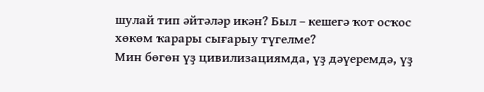шулай тип әйтәләр икән? Был – кешегә ҡот осҡос хөкөм ҡарары сығарыу түгелме?
Мин бөгөн үҙ цивилизациямда, үҙ дәүеремдә, үҙ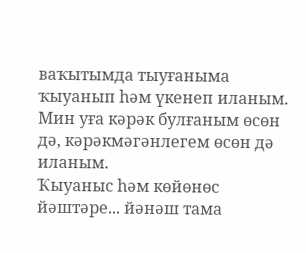ваҡытымда тыуғаныма ҡыуанып һәм үкенеп иланым. Мин уға кәрәк булғаным өсөн дә, кәрәкмәгәнлегем өсөн дә иланым.
Ҡыуаныс һәм көйөнөс йәштәре... йәнәш тама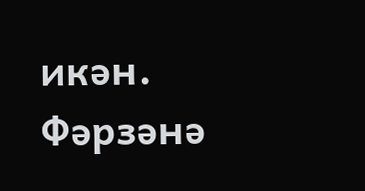икән.
Фәрзәнә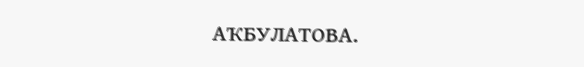АҠБУЛАТОВА.